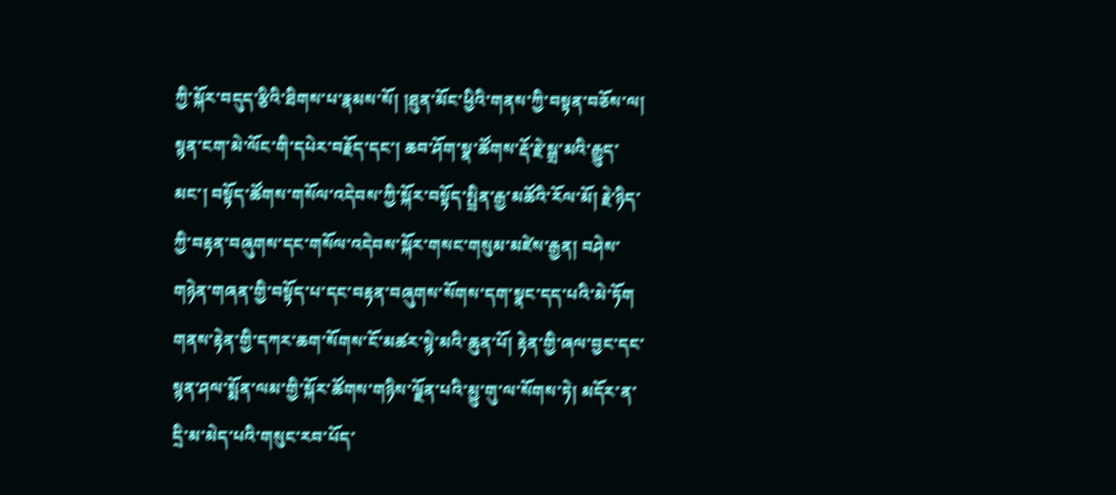ཀྱི་སྐོར་བདུད་རྩིའི་ཐིགས་པ་རྣམས་སོ། །ཐུན་མོང་ཕྱིའི་གནས་ཀྱི་བསྟན་བཅོས་ལ། སྙན་ངག་མེ་ལོང་གི་དཔེར་བརྗོད་དང་། ཆབ་ཤོག་སྣ་ཚོགས་རྡོ་རྗེ་སྒྲ་མའི་རྒྱུད་མང་། བསྟོད་ཚོགས་གསོལ་འདེབས་ཀྱི་སྐོར་བསྟོད་སྤྲིན་རྒྱ་མཚོའི་རོལ་མོ། རྗེ་ཉིད་ཀྱི་བརྟན་བཞུགས་དང་གསོལ་འདེབས་སྐོར་གསང་གསུམ་མཛེས་རྒྱན། བཤེས་གཉེན་གཞན་གྱི་བསྟོད་པ་དང་བརྟན་བཞུགས་སོགས་དག་སྣང་དད་པའི་མེ་ཏོག གནས་རྟེན་གྱི་དཀར་ཆག་སོགས་ངོ་མཚར་སྙེ་མའི་ཆུན་པོ། རྟེན་གྱི་ཞལ་བྱང་དང་སྙན་ཤལ་སྨོན་ལམ་གྱི་སྐོར་ཚོགས་གཉིས་ལྗོན་པའི་མྱུ་གུ་ལ་སོགས་ཏེ། མདོར་ན་དྲི་མ་མེད་པའི་གསུང་རབ་པོད་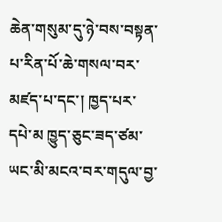ཆེན་གསུམ་དུ་ཉེ་བས་བསྟན་པ་རིན་པོ་ཆེ་གསལ་བར་མཛད་པ་དང་། ཁྱད་པར་དཔེ་མ ཁྱུད་ཅུང་ཟད་ཙམ་ཡང་མི་མངའ་བར་གདུལ་བྱ་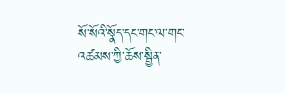སོ་སོའི་སྣོད་དང་གང་ལ་གང་འཚམས་ཀྱི་ཆོས་སྦྱིན་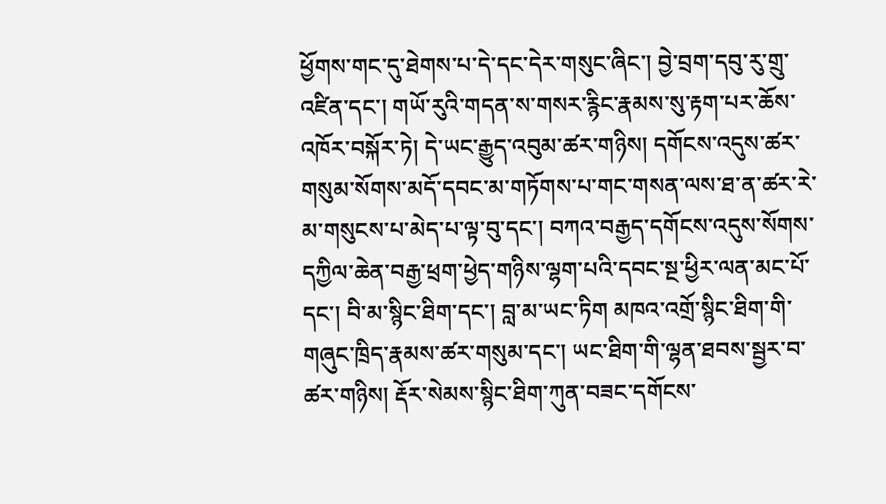ཕྱོགས་གང་དུ་ཐེགས་པ་དེ་དང་དེར་གསུང་ཞིང་། བྱེ་བྲག་དབུ་རུ་གྲུ་འཛིན་དང་། གཡོ་རུའི་གདན་ས་གསར་རྙིང་རྣམས་སུ་རྟག་པར་ཆོས་འཁོར་བསྐོར་ཏེ། དེ་ཡང་རྒྱུད་འབུམ་ཚར་གཉིས། དགོངས་འདུས་ཚར་གསུམ་སོགས་མདོ་དབང་མ་གཏོགས་པ་གང་གསན་ལས་ཐ་ན་ཚར་རེ་མ་གསུངས་པ་མེད་པ་ལྟ་བུ་དང་། བཀའ་བརྒྱད་དགོངས་འདུས་སོགས་དཀྱིལ་ཆེན་བརྒྱ་ཕྲག་ཕྱེད་གཉིས་ལྷག་པའི་དབང་སྔ་ཕྱིར་ལན་མང་པོ་དང་། བི་མ་སྙིང་ཐིག་དང་། བླ་མ་ཡང་ཏིག མཁའ་འགྲོ་སྙིང་ཐིག་གི་གཞུང་ཁྲིད་རྣམས་ཚར་གསུམ་དང་། ཡང་ཐིག་གི་ལྷན་ཐབས་སྦྱར་བ་ཚར་གཉིས། རྡོར་སེམས་སྙིང་ཐིག་ཀུན་བཟང་དགོངས་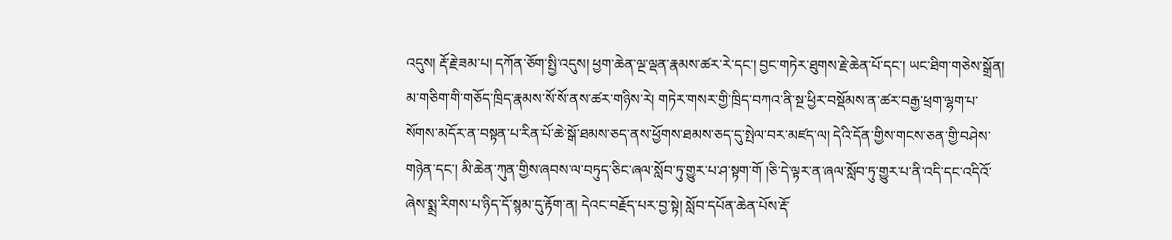འདུས། རྡོ་རྗེ་ཟམ་པ། དཀོན་ཅོག་སྤྱི་འདུས། ཕྱག་ཆེན་ལྔ་ལྡན་རྣམས་ཚར་རེ་དང་། བྱང་གཏེར་ཐུགས་རྗེ་ཆེན་པོ་དང་། ཡང་ཐིག་གཅེས་སྒྲོན། མ་གཅིག་གི་གཅོད་ཁྲིད་རྣམས་སོ་སོ་ནས་ཚར་གཉིས་རེ། གཏེར་གསར་གྱི་ཁྲིད་བཀའ་ནི་སྔ་ཕྱིར་བསྡོམས་ན་ཚར་བརྒྱ་ཕྲག་ལྷག་པ་སོགས་མདོར་ན་བསྟན་པ་རིན་པོ་ཆེ་སྒོ་ཐམས་ཅད་ནས་ཕྱོགས་ཐམས་ཅད་དུ་སྤེལ་བར་མཛད་ལ། དེའི་དོན་གྱིས་གངས་ཅན་གྱི་བཤེས་གཉེན་དང་། མི་ཆེན་ཀུན་གྱིས་ཞབས་ལ་བཏུད་ཅིང་ཞལ་སློབ་ཏུ་གྱུར་པ་ཤ་སྟག་གོ །ཅི་དེ་ལྟར་ན་ཞལ་སློབ་ཏུ་གྱུར་པ་ནི་འདི་དང་འདིའོ་ཞེས་སྨྲ་རིགས་པ་ཉིད་དོ་སྙམ་དུ་རྟོག་ན། དེའང་བརྗོད་པར་བྱ་སྟེ། སློབ་དཔོན་ཆེན་པོས་རྡོ་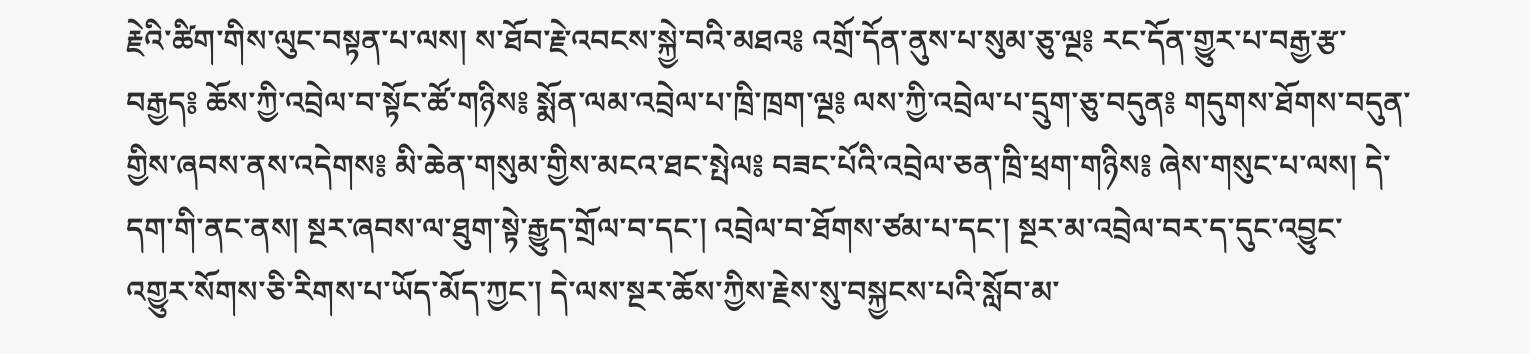རྗེའི་ཚིག་གིས་ལུང་བསྟན་པ་ལས། ས་ཐོབ་རྗེ་འབངས་སྐྱེ་བའི་མཐའ༔ འགྲོ་དོན་ནུས་པ་སུམ་ཅུ་ལྔ༔ རང་དོན་གྱུར་པ་བརྒྱ་རྩ་བརྒྱད༔ ཆོས་ཀྱི་འབྲེལ་བ་སྟོང་ཚོ་གཉིས༔ སྨོན་ལམ་འབྲེལ་པ་ཁྲི་ཁྲག་ལྔ༔ ལས་ཀྱི་འབྲེལ་པ་དྲུག་ཅུ་བདུན༔ གདུགས་ཐོགས་བདུན་གྱིས་ཞབས་ནས་འདེགས༔ མི་ཆེན་གསུམ་གྱིས་མངའ་ཐང་སྤེལ༔ བཟང་པོའི་འབྲེལ་ཅན་ཁྲི་ཕྲག་གཉིས༔ ཞེས་གསུང་པ་ལས། དེ་དག་གི་ནང་ནས། སྔར་ཞབས་ལ་ཐུག་སྟེ་རྒྱུད་གྲོལ་བ་དང་། འབྲེལ་བ་ཐོགས་ཙམ་པ་དང་། སྔར་མ་འབྲེལ་བར་ད་དུང་འབྱུང་འགྱུར་སོགས་ཅི་རིགས་པ་ཡོད་མོད་ཀྱང་། དེ་ལས་སྔར་ཆོས་ཀྱིས་རྗེས་སུ་བསྐྱངས་པའི་སློབ་མ་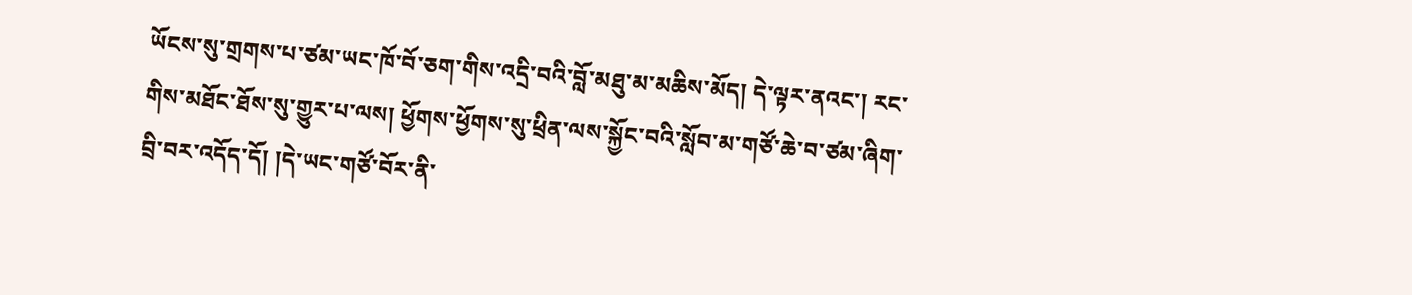ཡོངས་སུ་གྲགས་པ་ཙམ་ཡང་ཁོ་བོ་ཅག་གིས་འདྲི་བའི་བློ་མཐུ་མ་མཆིས་མོད། དེ་ལྟར་ནའང་། རང་གིས་མཐོང་ཐོས་སུ་གྱུར་པ་ལས། ཕྱོགས་ཕྱོགས་སུ་ཕྲིན་ལས་སྐྱོང་བའི་སློབ་མ་གཙོ་ཆེ་བ་ཙམ་ཞིག་བྲི་བར་འདོད་དོ། །དེ་ཡང་གཙོ་བོར་ནི་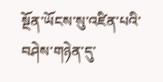སྔོན་ཡོངས་སུ་འཛིན་པའི་བཤེས་གཉེན་དུ་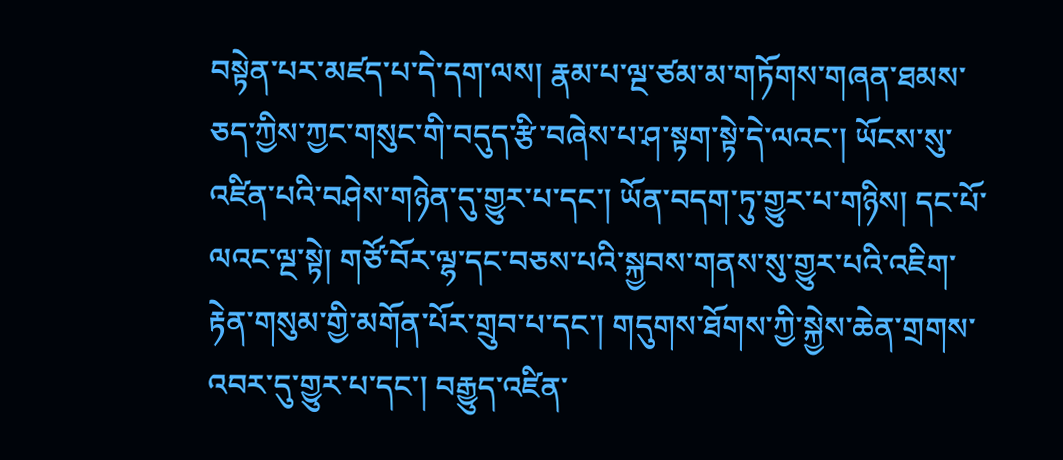བསྟེན་པར་མཛད་པ་དེ་དག་ལས། རྣམ་པ་ལྔ་ཙམ་མ་གཏོགས་གཞན་ཐམས་ཅད་ཀྱིས་ཀྱང་གསུང་གི་བདུད་རྩི་བཞེས་པ་ཤ་སྟག་སྟེ་དེ་ལའང་། ཡོངས་སུ་འཛིན་པའི་བཤེས་གཉེན་དུ་གྱུར་པ་དང་། ཡོན་བདག་ཏུ་གྱུར་པ་གཉིས། དང་པོ་ལའང་ལྔ་སྟེ། གཙོ་བོར་ལྷ་དང་བཅས་པའི་སྐྱབས་གནས་སུ་གྱུར་པའི་འཇིག་རྟེན་གསུམ་གྱི་མགོན་པོར་གྲུབ་པ་དང་། གདུགས་ཐོགས་ཀྱི་སྐྱེས་ཆེན་གྲགས་འབར་དུ་གྱུར་པ་དང་། བརྒྱུད་འཛིན་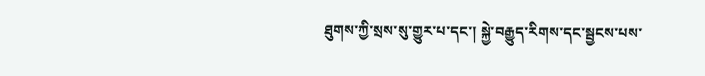ཐུགས་ཀྱི་སྲས་སུ་གྱུར་པ་དང་། སྐྱེ་བརྒྱུད་རིགས་དང་སྦྱངས་པས་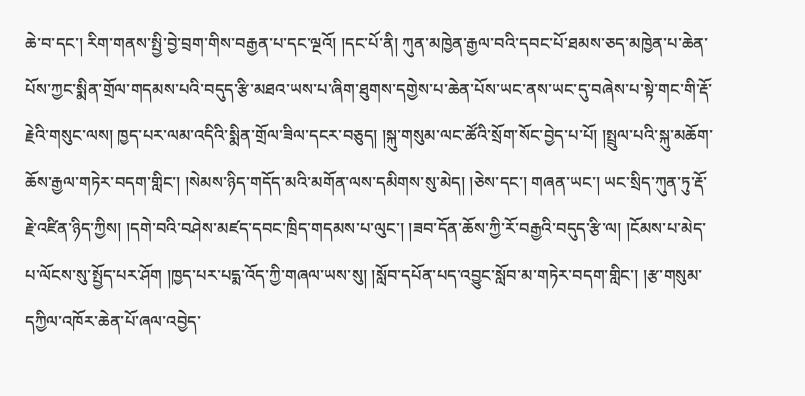ཆེ་བ་དང་། རིག་གནས་སྤྱི་བྱེ་བྲག་གིས་བརྒྱན་པ་དང་ལྔའོ། །དང་པོ་ནི། ཀུན་མཁྱེན་རྒྱལ་བའི་དབང་པོ་ཐམས་ཅད་མཁྱེན་པ་ཆེན་པོས་ཀྱང་སྨིན་གྲོལ་གདམས་པའི་བདུད་རྩི་མཐའ་ཡས་པ་ཞིག་ཐུགས་དགྱེས་པ་ཆེན་པོས་ཡང་ནས་ཡང་དུ་བཞེས་པ་སྟེ་གང་གི་རྡོ་རྗེའི་གསུང་ལས། ཁྱད་པར་ལམ་འདིའི་སྨིན་གྲོལ་ཟིལ་དངར་བཅུད། །སྐུ་གསུམ་ལང་ཚོའི་སྲོག་སོང་བྱེད་པ་པོ། །སྤྲུལ་པའི་སྐུ་མཆོག་ཆོས་རྒྱལ་གཏེར་བདག་གླིང་། །སེམས་ཉིད་གདོད་མའི་མགོན་ལས་དམིགས་སུ་མེད། །ཅེས་དང་། གཞན་ཡང་། ཡང་སྲིད་ཀུན་ཏུ་རྡོ་རྗེ་འཛིན་ཉིད་ཀྱིས། །དགེ་བའི་བཤེས་མཛད་དབང་ཁྲིད་གདམས་པ་ལུང་། །ཟབ་དོན་ཆོས་ཀྱི་རོ་བརྒྱའི་བདུད་རྩི་ལ། །ངོམས་པ་མེད་པ་ལོངས་སུ་སྤྱོད་པར་ཤོག །ཁྱད་པར་པདྨ་འོད་ཀྱི་གཞལ་ཡས་སུ། །སློབ་དཔོན་པད་འབྱུང་སློབ་མ་གཏེར་བདག་གླིང་། །རྩ་གསུམ་དཀྱིལ་འཁོར་ཆེན་པོ་ཞལ་འབྱེད་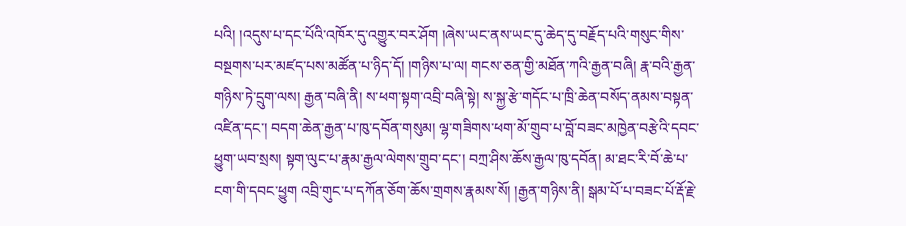པའི། །འདུས་པ་དང་པོའི་འཁོར་དུ་འགྱུར་བར་ཤོག །ཞེས་ཡང་ནས་ཡང་དུ་ཆེད་དུ་བརྗོད་པའི་གསུང་གིས་བསྔགས་པར་མཛད་པས་མཚོན་པ་ཉིད་དོ། །གཉིས་པ་ལ། གངས་ཅན་གྱི་མཐོན་ཀའི་རྒྱན་བཞི། རྣ་བའི་རྒྱན་གཉིས་ཏེ་དྲུག་ལས། རྒྱན་བཞི་ནི། ས་ཕག་སྟག་འབྲི་བཞི་སྟེ། ས་སྐྱ་རྩེ་གདོང་པ་ཁྲི་ཆེན་བསོད་ནམས་བསྟན་འཛིན་དང་། བདག་ཆེན་རྒྱན་པ་ཁུ་དབོན་གསུམ། ལྷ་གཟིགས་ཕག་མོ་གྲུབ་པ་བློ་བཟང་མཁྱེན་བརྩེའི་དབང་ཕྱུག་ཡབ་སྲས། སྟག་ལུང་པ་རྣམ་རྒྱལ་ལེགས་གྲུབ་དང་། བཀྲ་ཤིས་ཆོས་རྒྱལ་ཁུ་དབོན། མ་ཐང་རི་བོ་ཆེ་པ་ངག་གི་དབང་ཕྱུག འབྲི་གུང་པ་དཀོན་ཅོག་ཆོས་གྲགས་རྣམས་སོ། །རྒྱན་གཉིས་ནི། སྒམ་པོ་པ་བཟང་པོ་རྡོ་རྗེ་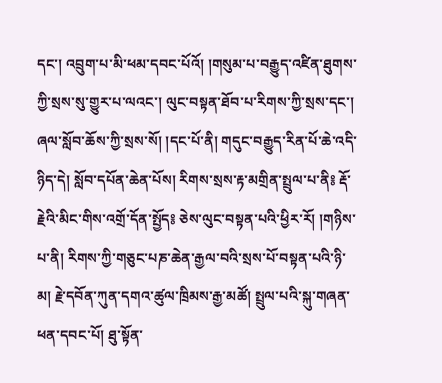དང་། འབྲུག་པ་མི་ཕམ་དབང་པོའོ། །གསུམ་པ་བརྒྱུད་འཛིན་ཐུགས་ཀྱི་སྲས་སུ་གྱུར་པ་ལའང་། ལུང་བསྟན་ཐོབ་པ་རིགས་ཀྱི་སྲས་དང་། ཞལ་སློབ་ཆོས་ཀྱི་སྲས་སོ། །དང་པོ་ནི། གདུང་བརྒྱུད་རིན་པོ་ཆེ་འདི་ཉིད་དེ། སློབ་དཔོན་ཆེན་པོས། རིགས་སྲས་རྟ་མགྲིན་སྤྲུལ་པ་ནི༔ རྡོ་རྗེའི་མིང་གིས་འགྲོ་དོན་སྤྱོད༔ ཅེས་ལུང་བསྟན་པའི་ཕྱིར་རོ། །གཉིས་པ་ནི། རིགས་ཀྱི་གཅུང་པཎ་ཆེན་རྒྱལ་བའི་སྲས་པོ་བསྟན་པའི་ཉི་མ། རྗེ་དབོན་ཀུན་དགའ་ཚུལ་ཁྲིམས་རྒྱ་མཚོ། སྤྲུལ་པའི་སྐུ་གཞན་ཕན་དབང་པོ། ཐུ་སྟོན་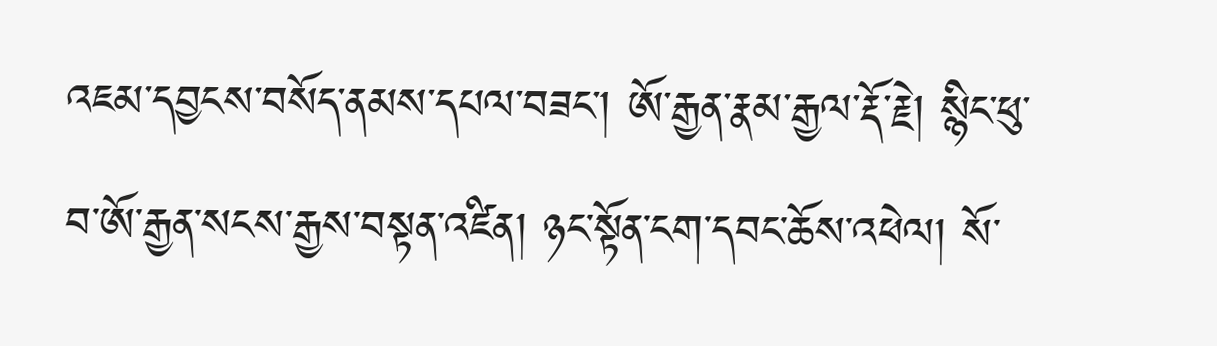འཇམ་དབྱངས་བསོད་ནམས་དཔལ་བཟང་། ཨོ་རྒྱན་རྣམ་རྒྱལ་རྡོ་རྗེ། སྙིང་ཕུ་བ་ཨོ་རྒྱན་སངས་རྒྱས་བསྟན་འཛིན། ཉང་སྟོན་ངག་དབང་ཆོས་འཕེལ། སོ་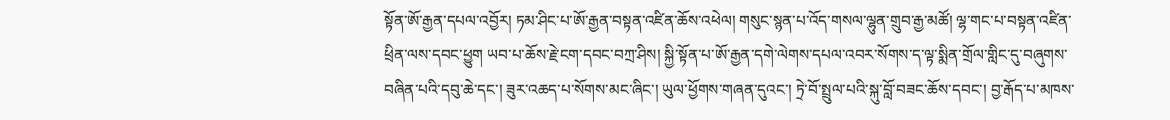སྟོན་ཨོ་རྒྱན་དཔལ་འབྱོར། ཏམ་ཤིང་པ་ཨོ་རྒྱན་བསྟན་འཛིན་ཆོས་འཕེལ། གསུང་སྙན་པ་འོད་གསལ་ལྷུན་གྲུབ་རྒྱ་མཚོ། ལྷ་གང་པ་བསྟན་འཛིན་ཕྲིན་ལས་དབང་ཕྱུག ཡབ་པ་ཆོས་རྗེ་ངག་དབང་བཀྲ་ཤིས། སྐྱི་སྟོན་པ་ཨོ་རྒྱན་དགེ་ལེགས་དཔལ་འབར་སོགས་ད་ལྟ་སྨིན་གྲོལ་གླིང་དུ་བཞུགས་བཞིན་པའི་དབུ་ཆེ་དང་། ཟུར་འཆད་པ་སོགས་མང་ཞིང་། ཡུལ་ཕྱོགས་གཞན་དུའང་། ཏྲེ་བོ་སྤྲུལ་པའི་སྐུ་བློ་བཟང་ཆོས་དབང་། བྱ་རྒོད་པ་མཁས་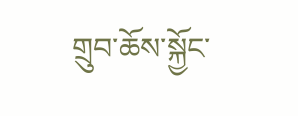གྲུབ་ཆོས་སྐྱོང་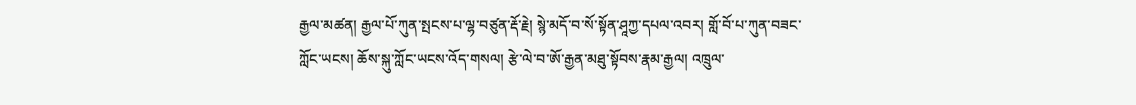རྒྱལ་མཚན། རྒྱལ་པོ་ཀུན་སྤངས་པ་ལྷ་བཙུན་རྡོ་རྗེ། སྙེ་མདོ་བ་སོ་སྟོན་ཤཱཀྱ་དཔལ་འབར། གློ་བོ་པ་ཀུན་བཟང་ཀློང་ཡངས། ཆོས་སྐུ་ཀློང་ཡངས་འོད་གསལ། རྩེ་ལེ་བ་ཨོ་རྒྱན་མཐུ་སྟོབས་རྣམ་རྒྱལ། འཁྲུལ་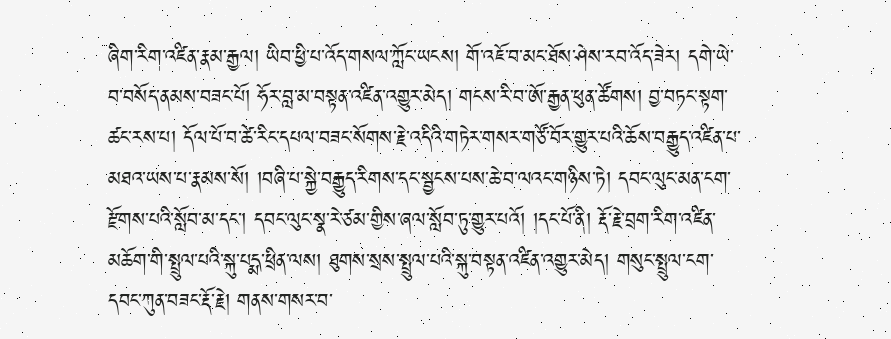ཞིག་རིག་འཛིན་རྣམ་རྒྱལ། ཡིབ་ཕྱི་པ་འོད་གསལ་ཀློང་ཡངས། གོ་འཇོ་བ་མང་ཐོས་ཤེས་རབ་འོད་ཟེར། དགེ་ཡེ་བ་བསོད་ནམས་བཟང་པོ། ཧོར་བླ་མ་བསྟན་འཛིན་འགྱུར་མེད། གངས་རི་བ་ཨོ་རྒྱན་ཕུན་ཚོགས། བྱ་བཏང་སྟག་ཚང་རས་པ། དོལ་པོ་བ་ཚེ་རིང་དཔལ་བཟང་སོགས་རྗེ་འདིའི་གཏེར་གསར་གཙོ་བོར་གྱུར་པའི་ཆོས་བརྒྱུད་འཛིན་པ་མཐའ་ཡས་པ་རྣམས་སོ། །བཞི་པ་སྐྱེ་བརྒྱུད་རིགས་དང་སྦྱངས་པས་ཆེ་བ་ལའང་གཉིས་ཏེ། དབང་ལུང་མན་ངག་རྫོགས་པའི་སློབ་མ་དང་། དབང་ལུང་སྣ་རེ་ཙམ་གྱིས་ཞལ་སློབ་ཏུ་གྱུར་པའོ། །དང་པོ་ནི། རྡོ་རྗེ་བྲག་རིག་འཛིན་མཆོག་གི་སྤྲུལ་པའི་སྐུ་པདྨ་ཕྲིན་ལས། ཐུགས་སྲས་སྤྲུལ་པའི་སྐུ་བསྟན་འཛིན་འགྱུར་མེད། གསུང་སྤྲུལ་ངག་དབང་ཀུན་བཟང་རྡོ་རྗེ། གནས་གསར་བ་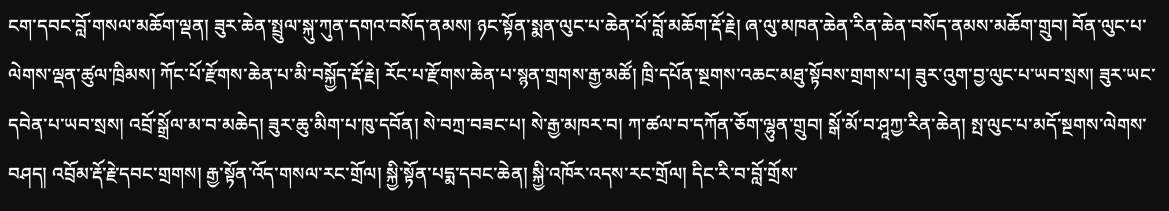ངག་དབང་བློ་གསལ་མཆོག་ལྡན། ཟུར་ཆེན་སྤྲུལ་སྐུ་ཀུན་དགའ་བསོད་ནམས། ཉང་སྟོན་སྨན་ལུང་པ་ཆེན་པོ་བློ་མཆོག་རྡོ་རྗེ། ཞ་ལུ་མཁན་ཆེན་རིན་ཆེན་བསོད་ནམས་མཆོག་གྲུབ། བོན་ལུང་པ་ལེགས་ལྡན་ཚུལ་ཁྲིམས། ཀོང་པོ་རྫོགས་ཆེན་པ་མི་བསྐྱོད་རྡོ་རྗེ། རོང་པ་རྫོགས་ཆེན་པ་སྙན་གྲགས་རྒྱ་མཚོ། ཁྲི་དཔོན་སྔགས་འཆང་མཐུ་སྟོབས་གྲགས་པ། ཟུར་འུག་བྱ་ལུང་པ་ཡབ་སྲས། ཟུར་ཡང་དབེན་པ་ཡབ་སྲས། འབྲོ་སྒྲོལ་མ་བ་མཆེད། ཟུར་ཆུ་མིག་པ་ཁུ་དབོན། སེ་བཀྲ་བཟང་པ། སེ་རྒྱ་མཁར་བ། ཀ་ཚལ་བ་དཀོན་ཅོག་ལྷུན་གྲུབ། སྒོ་མོ་བ་ཤཱཀྱ་རིན་ཆེན། སྤ་ལུང་པ་མདོ་སྔགས་ལེགས་བཤད། འབྲོམ་རྡོ་རྗེ་དབང་གྲགས། རྒྱ་སྟོན་འོད་གསལ་རང་གྲོལ། སྐྱི་སྟོན་པདྨ་དབང་ཆེན། སྐྱི་འཁོར་འདས་རང་གྲོལ། དིང་རི་བ་བློ་གྲོས་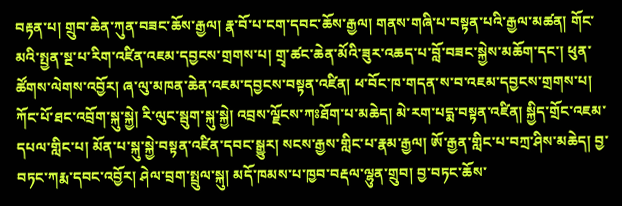བརྟན་པ། གྲུབ་ཆེན་ཀུན་བཟང་ཆོས་རྒྱལ། རྣ་བོ་པ་ངག་དབང་ཆོས་རྒྱལ། གནས་གཞི་པ་བསྟན་པའི་རྒྱལ་མཚན། གོང་མའི་སྤྱན་སྔ་པ་རིག་འཛིན་འཇམ་དབྱངས་གྲགས་པ། གྲྭ་ཚང་ཆེན་མོའི་ཟུར་འཆད་པ་བློ་བཟང་སྐྱེས་མཆོག་དང་། ཕུན་ཚོགས་ལེགས་འབྱོར། ཞ་ལུ་མཁན་ཆེན་འཇམ་དབྱངས་བསྟན་འཛིན། ཕ་བོང་ཁ་གདན་ས་བ་འཇམ་དབྱངས་གྲགས་པ། ཀོང་པོ་ཐང་འབྲོག་སྐུ་སྐྱེ། རི་ལུང་སྦུག་སྐུ་སྐྱེ། འབྲས་ལྗོངས་ཀཿཐོག་པ་མཆེད། མེ་རག་པདྨ་བསྟན་འཛིན། སྐྱིད་གྲོང་འཇམ་དཔལ་གླིང་པ། མོན་པ་སྐུ་སྐྱེ་བསྟན་འཛིན་དབང་སྒྱུར། སངས་རྒྱས་གླིང་པ་རྣམ་རྒྱལ། ཨོ་རྒྱན་གླིང་པ་བཀྲ་ཤིས་མཆེད། བྱ་བཏང་ཀརྨ་དབང་འབྱོར། ཤེལ་བྲག་སྤྲུལ་སྐུ། མདོ་ཁམས་པ་ཁྱབ་བརྡལ་ལྷུན་གྲུབ། བྱ་བཏང་ཆོས་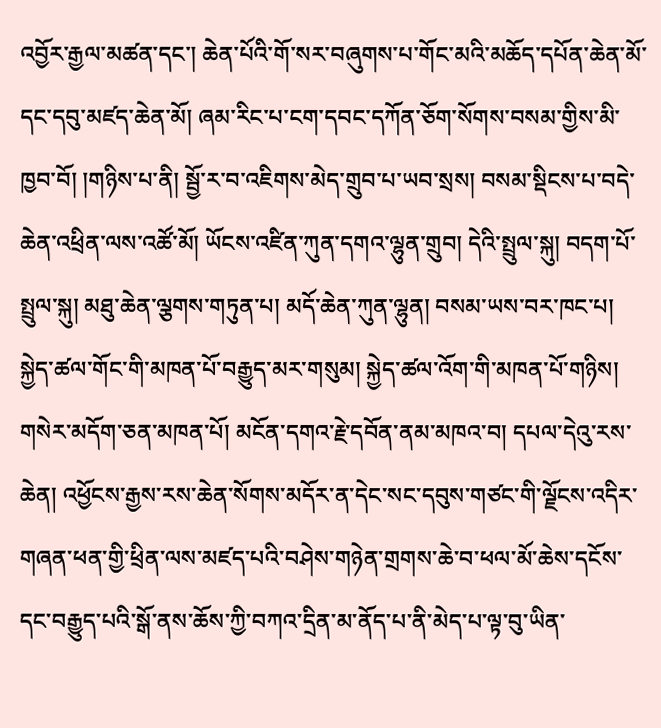འབྱོར་རྒྱལ་མཚན་དང་། ཆེན་པོའི་གོ་སར་བཞུགས་པ་གོང་མའི་མཆོད་དཔོན་ཆེན་མོ་དང་དབུ་མཛད་ཆེན་མོ། ཞམ་རིང་པ་ངག་དབང་དཀོན་ཅོག་སོགས་བསམ་གྱིས་མི་ཁྱབ་བོ། །གཉིས་པ་ནི། སྦྱོ་ར་བ་འཇིགས་མེད་གྲུབ་པ་ཡབ་སྲས། བསམ་སྡིངས་པ་བདེ་ཆེན་འཕྲིན་ལས་འཚོ་མོ། ཡོངས་འཛིན་ཀུན་དགའ་ལྷུན་གྲུབ། དེའི་སྤྲུལ་སྐུ། བདག་པོ་སྤྲུལ་སྐུ། མཐུ་ཆེན་ལྕགས་གཏུན་པ། མདོ་ཆེན་ཀུན་ལྷུན། བསམ་ཡས་བར་ཁང་པ། སྐྱེད་ཚལ་གོང་གི་མཁན་པོ་བརྒྱུད་མར་གསུམ། སྐྱེད་ཚལ་འོག་གི་མཁན་པོ་གཉིས། གསེར་མདོག་ཅན་མཁན་པོ། མངོན་དགའ་རྗེ་དབོན་ནམ་མཁའ་བ། དཔལ་དེའུ་རས་ཆེན། འཕྱོངས་རྒྱས་རས་ཆེན་སོགས་མདོར་ན་དེང་སང་དབུས་གཙང་གི་ལྗོངས་འདིར་གཞན་ཕན་གྱི་ཕྲིན་ལས་མཛད་པའི་བཤེས་གཉེན་གྲགས་ཆེ་བ་ཕལ་མོ་ཆེས་དངོས་དང་བརྒྱུད་པའི་སྒོ་ནས་ཆོས་ཀྱི་བཀའ་དྲིན་མ་ནོད་པ་ནི་མེད་པ་ལྟ་བུ་ཡིན་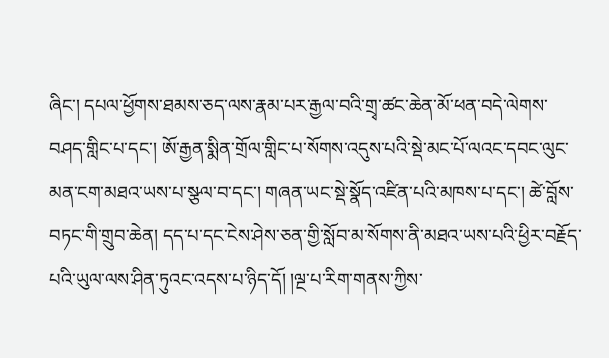ཞིང་། དཔལ་ཕྱོགས་ཐམས་ཅད་ལས་རྣམ་པར་རྒྱལ་བའི་གྲྭ་ཚང་ཆེན་མོ་ཕན་བདེ་ལེགས་བཤད་གླིང་པ་དང་། ཨོ་རྒྱན་སྨིན་གྲོལ་གླིང་པ་སོགས་འདུས་པའི་སྡེ་མང་པོ་ལའང་དབང་ལུང་མན་ངག་མཐའ་ཡས་པ་སྩལ་བ་དང་། གཞན་ཡང་སྡེ་སྣོད་འཛིན་པའི་མཁས་པ་དང་། ཚེ་བློས་བཏང་གི་གྲུབ་ཆེན། དད་པ་དང་ངེས་ཤེས་ཅན་གྱི་སློབ་མ་སོགས་ནི་མཐའ་ཡས་པའི་ཕྱིར་བརྗོད་པའི་ཡུལ་ལས་ཤིན་ཏུའང་འདས་པ་ཉིད་དོ། །ལྔ་པ་རིག་གནས་ཀྱིས་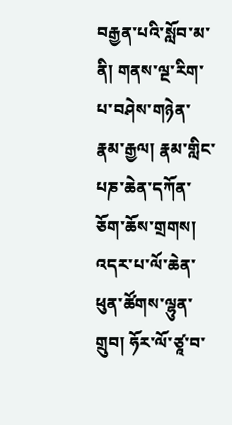བརྒྱན་པའི་སློབ་མ་ནི། གནས་ལྔ་རིག་པ་བཤེས་གཉེན་རྣམ་རྒྱལ། རྣམ་གླིང་པཎ་ཆེན་དཀོན་ཅོག་ཆོས་གྲགས། འདར་པ་ལོ་ཆེན་ཕུན་ཚོགས་ལྷུན་གྲུབ། ཧོར་ལོ་ཙཱ་བ་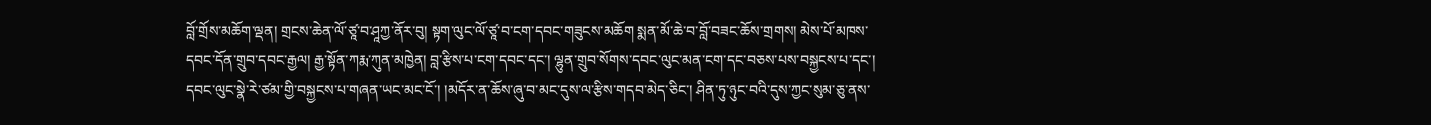བློ་གྲོས་མཆོག་ལྡན། གྲངས་ཆེན་ལོ་ཙཱ་བ་ཤཱཀྱ་ནོར་བུ། སྟག་ལུང་ལོ་ཙཱ་བ་ངག་དབང་གཟུངས་མཆོག སྨན་མོ་ཆེ་བ་བློ་བཟང་ཆོས་གྲགས། མེས་པོ་མཁས་དབང་དོན་གྲུབ་དབང་རྒྱལ། རྒྱ་སྟོན་ཀརྨ་ཀུན་མཁྱེན། བླ་རྩིས་པ་ངག་དབང་དང་། ལྷུན་གྲུབ་སོགས་དབང་ལུང་མན་ངག་དང་བཅས་པས་བསྐྱངས་པ་དང་། དབང་ལུང་སྣེ་རེ་ཙམ་གྱི་བསྐྱངས་པ་གཞན་ཡང་མང་ངོ་། །མདོར་ན་ཆོས་ཞུ་བ་མང་དུས་ལ་རྩིས་གདབ་མེད་ཅིང་། ཤིན་ཏུ་ཉུང་བའི་དུས་ཀྱང་སུམ་ཅུ་ནས་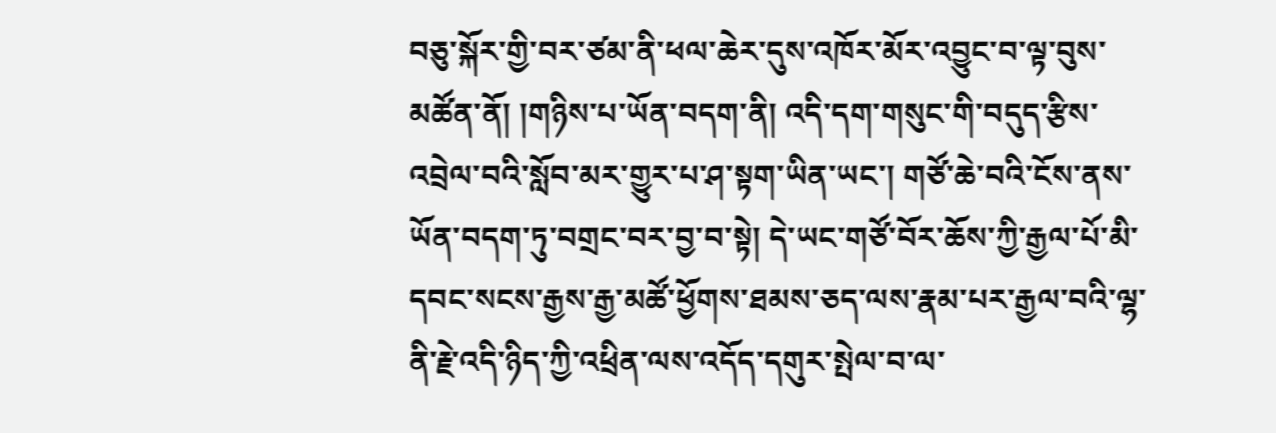བཅུ་སྐོར་གྱི་བར་ཙམ་ནི་ཕལ་ཆེར་དུས་འཁོར་མོར་འབྱུང་བ་ལྟ་བུས་མཚོན་ནོ། །གཉིས་པ་ཡོན་བདག་ནི། འདི་དག་གསུང་གི་བདུད་རྩིས་འབྲེལ་བའི་སློབ་མར་གྱུར་པ་ཤ་སྟག་ཡིན་ཡང་། གཙོ་ཆེ་བའི་ངོས་ནས་ཡོན་བདག་ཏུ་བགྲང་བར་བྱ་བ་སྟེ། དེ་ཡང་གཙོ་བོར་ཆོས་ཀྱི་རྒྱལ་པོ་མི་དབང་སངས་རྒྱས་རྒྱ་མཚོ་ཕྱོགས་ཐམས་ཅད་ལས་རྣམ་པར་རྒྱལ་བའི་ལྷ་ནི་རྗེ་འདི་ཉིད་ཀྱི་འཕྲིན་ལས་འདོད་དགུར་སྤེལ་བ་ལ་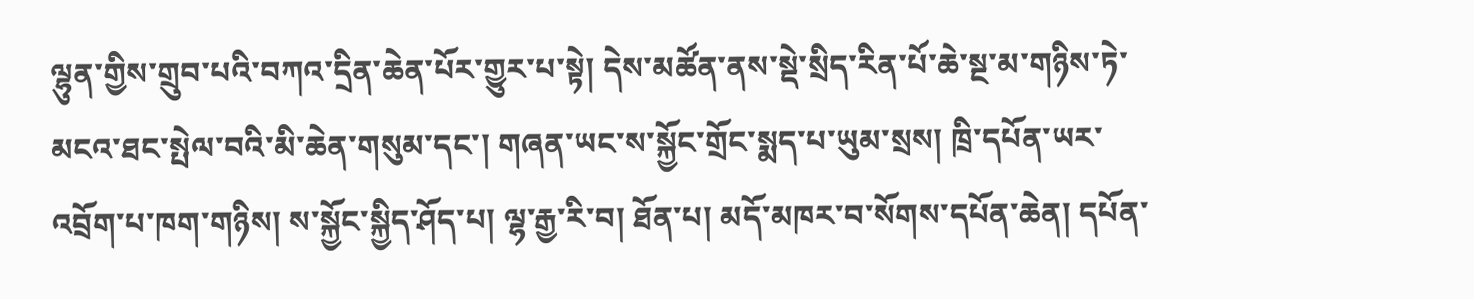ལྷུན་གྱིས་གྲུབ་པའི་བཀའ་དྲིན་ཆེན་པོར་གྱུར་པ་སྟེ། དེས་མཚོན་ནས་སྡེ་སྲིད་རིན་པོ་ཆེ་སྔ་མ་གཉིས་ཏེ་མངའ་ཐང་སྤེལ་བའི་མི་ཆེན་གསུམ་དང་། གཞན་ཡང་ས་སྐྱོང་གྲོང་སྨད་པ་ཡུམ་སྲས། ཁྲི་དཔོན་ཡར་འབྲོག་པ་ཁག་གཉིས། ས་སྐྱོང་སྐྱིད་ཤོད་པ། ལྷ་རྒྱ་རི་བ། ཐོན་པ། མདོ་མཁར་བ་སོགས་དཔོན་ཆེན། དཔོན་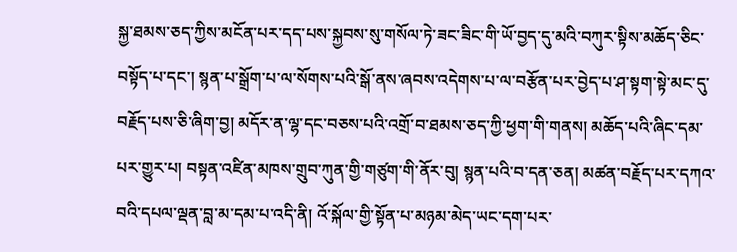སྐྱ་ཐམས་ཅད་ཀྱིས་མངོན་པར་དད་པས་སྐྱབས་སུ་གསོལ་ཏེ་ཟང་ཟིང་གི་ཡོ་བྱད་དུ་མའི་བཀུར་སྟིས་མཆོད་ཅིང་བསྟོད་པ་དང་། སྙན་པ་སྒྲོག་པ་ལ་སོགས་པའི་སྒོ་ནས་ཞབས་འདེགས་པ་ལ་བརྩོན་པར་བྱེད་པ་ཤ་སྟག་སྟེ་མང་དུ་བརྗོད་པས་ཅི་ཞིག་བྱ། མདོར་ན་ལྷ་དང་བཅས་པའི་འགྲོ་བ་ཐམས་ཅད་ཀྱི་ཕྱག་གི་གནས། མཆོད་པའི་ཞིང་དམ་པར་གྱུར་པ། བསྟན་འཛིན་མཁས་གྲུབ་ཀུན་གྱི་གཙུག་གི་ནོར་བུ། སྙན་པའི་བ་དན་ཅན། མཚན་བརྗོད་པར་དཀའ་བའི་དཔལ་ལྡན་བླ་མ་དམ་པ་འདི་ནི། འོ་སྐོལ་གྱི་སྟོན་པ་མཉམ་མེད་ཡང་དག་པར་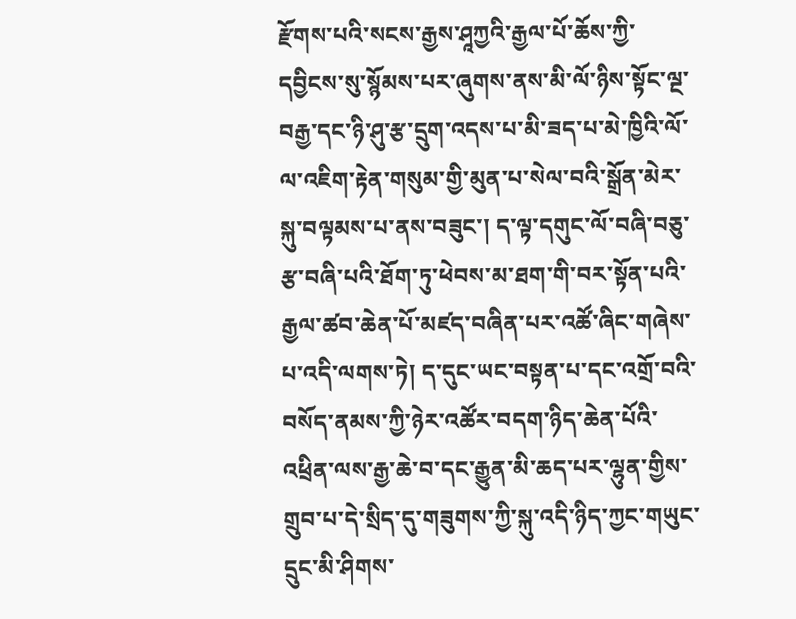རྫོགས་པའི་སངས་རྒྱས་ཤཱཀྱའི་རྒྱལ་པོ་ཆོས་ཀྱི་དབྱིངས་སུ་སྙོམས་པར་ཞུགས་ནས་མི་ལོ་ཉིས་སྟོང་ལྔ་བརྒྱ་དང་ཉི་ཤུ་རྩ་དྲུག་འདས་པ་མི་ཟད་པ་མེ་ཁྱིའི་ལོ་ལ་འཇིག་རྟེན་གསུམ་གྱི་མུན་པ་སེལ་བའི་སྒྲོན་མེར་སྐུ་བལྟམས་པ་ནས་བཟུང་། ད་ལྟ་དགུང་ལོ་བཞི་བཅུ་རྩ་བཞི་པའི་ཐོག་ཏུ་ཕེབས་མ་ཐག་གི་བར་སྟོན་པའི་རྒྱལ་ཚབ་ཆེན་པོ་མཛད་བཞིན་པར་འཚོ་ཞིང་གཞེས་པ་འདི་ལགས་ཏེ། ད་དུང་ཡང་བསྟན་པ་དང་འགྲོ་བའི་བསོད་ནམས་ཀྱི་ཉེར་འཚོར་བདག་ཉིད་ཆེན་པོའི་འཕྲིན་ལས་རྒྱ་ཆེ་བ་དང་རྒྱུན་མི་ཆད་པར་ལྷུན་གྱིས་གྲུབ་པ་དེ་སྲིད་དུ་གཟུགས་ཀྱི་སྐུ་འདི་ཉིད་ཀྱང་གཡུང་དྲུང་མི་ཤིགས་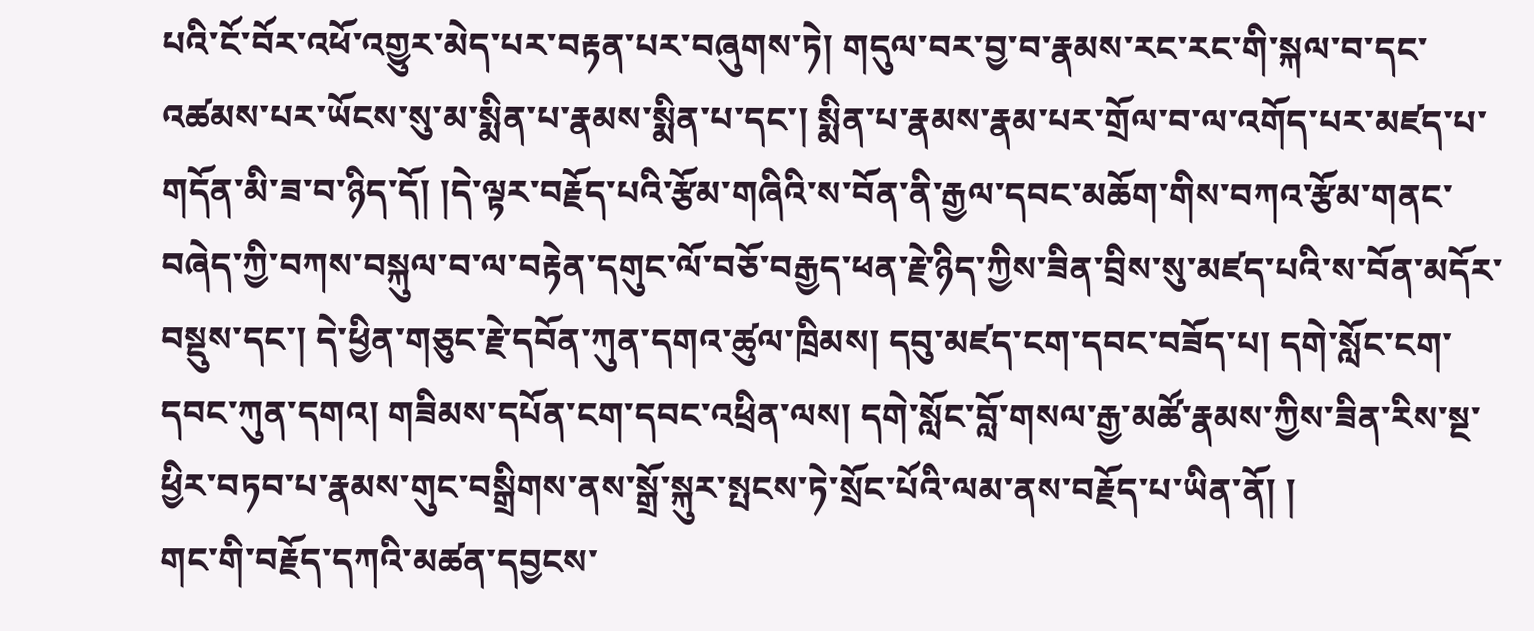པའི་ངོ་བོར་འཕོ་འགྱུར་མེད་པར་བརྟན་པར་བཞུགས་ཏེ། གདུལ་བར་བྱ་བ་རྣམས་རང་རང་གི་སྐལ་བ་དང་འཚམས་པར་ཡོངས་སུ་མ་སྨིན་པ་རྣམས་སྨིན་པ་དང་། སྨིན་པ་རྣམས་རྣམ་པར་གྲོལ་བ་ལ་འགོད་པར་མཛད་པ་གདོན་མི་ཟ་བ་ཉིད་དོ། །དེ་ལྟར་བརྗོད་པའི་རྩོམ་གཞིའི་ས་བོན་ནི་རྒྱལ་དབང་མཆོག་གིས་བཀའ་རྩོམ་གནང་བཞེད་ཀྱི་བཀས་བསྐུལ་བ་ལ་བརྟེན་དགུང་ལོ་བཅོ་བརྒྱད་ཕན་རྗེ་ཉིད་ཀྱིས་ཟིན་བྲིས་སུ་མཛད་པའི་ས་བོན་མདོར་བསྡུས་དང་། དེ་ཕྱིན་གཅུང་རྗེ་དབོན་ཀུན་དགའ་ཚུལ་ཁྲིམས། དབུ་མཛད་ངག་དབང་བཟོད་པ། དགེ་སློང་ངག་དབང་ཀུན་དགའ། གཟིམས་དཔོན་ངག་དབང་འཕྲིན་ལས། དགེ་སློང་བློ་གསལ་རྒྱ་མཚོ་རྣམས་ཀྱིས་ཟིན་རིས་སྔ་ཕྱིར་བཏབ་པ་རྣམས་གུང་བསྒྲིགས་ནས་སྒྲོ་སྐུར་སྤངས་ཏེ་སྲོང་པོའི་ལམ་ནས་བརྗོད་པ་ཡིན་ནོ། །
གང་གི་བརྗོད་དཀའི་མཚན་དབྱངས་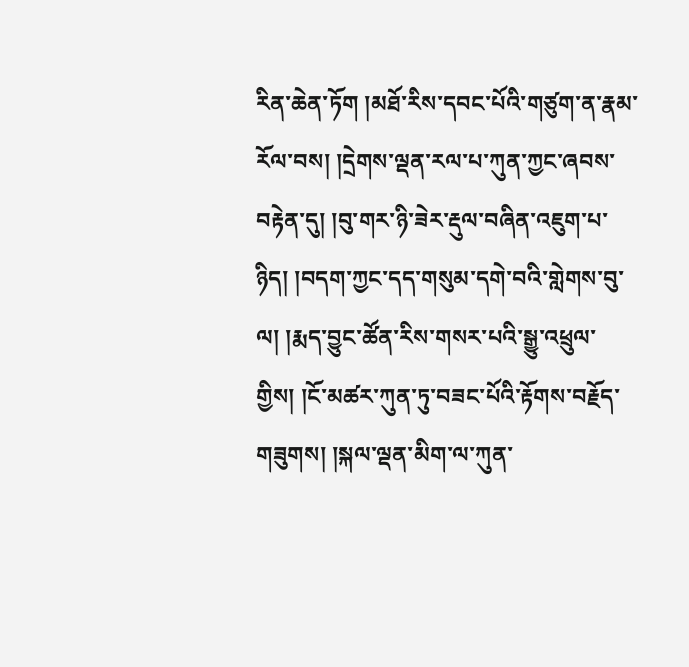རིན་ཆེན་ཏོག །མཐོ་རིས་དབང་པོའི་གཙུག་ན་རྣམ་རོལ་བས། །དྲེགས་ལྡན་རལ་པ་ཀུན་ཀྱང་ཞབས་བརྟེན་དུ། །བུ་གར་ཉི་ཟེར་རྡུལ་བཞིན་འཇུག་པ་ཉིད། །བདག་ཀྱང་དད་གསུམ་དགེ་བའི་གླེགས་བུ་ལ། །རྨད་བྱུང་ཚོན་རིས་གསར་པའི་སྒྱུ་འཕྲུལ་གྱིས། །ངོ་མཚར་ཀུན་ཏུ་བཟང་པོའི་རྟོགས་བརྗོད་གཟུགས། །སྐལ་ལྡན་མིག་ལ་ཀུན་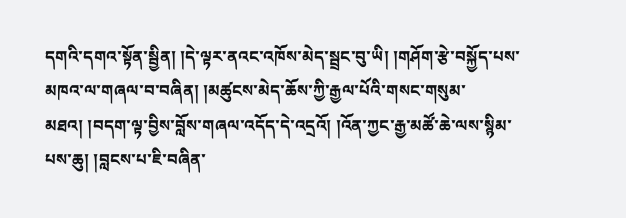དགའི་དགའ་སྟོན་སྦྱིན། །དེ་ལྟར་ནའང་འཁོས་མེད་སྦྲང་བུ་ཡི། །གཤོག་རྩེ་བསྐྱོད་པས་མཁའ་ལ་གཞལ་བ་བཞིན། །མཚུངས་མེད་ཆོས་ཀྱི་རྒྱལ་པོའི་གསང་གསུམ་མཐའ། །བདག་ལྟ་བྱིས་བློས་གཞལ་འདོད་དེ་འདྲའོ། །འོན་ཀྱང་རྒྱ་མཚོ་ཆེ་ལས་སྙིམ་པས་ཆུ། །བླངས་པ་ཇི་བཞིན་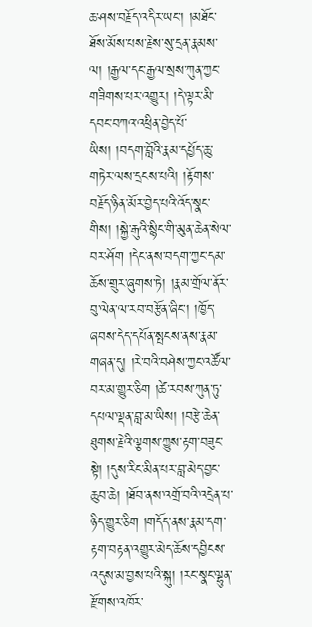ཆ་ཤས་བརྗོད་འདིར་ཡང་། །མཐོང་ཐོས་མོས་པས་རྗེས་སུ་དྲན་རྣམས་ལ། །རྒྱལ་དང་རྒྱལ་སྲས་ཀུན་ཀྱང་གཟིགས་པར་འགྱུར། །དེ་ལྟར་མི་དབང་བཀའ་འཕྲིན་བྱེད་པོ་ཡིས། །བདག་བློའི་རྣམ་དཔྱོད་ཆུ་གཏེར་ལས་དྲངས་པའི། །རྟོགས་བརྗོད་ཉིན་མོར་བྱེད་པའི་འོད་སྣང་གིས། །སྐྱེ་རྒུའི་སྙིང་གི་མུན་ཆེན་སེལ་བར་ཤོག །དེང་ནས་བདག་ཀྱང་དམ་ཆོས་གྲུར་ཞུགས་ཏེ། །རྣམ་གྲོལ་ནོར་བུ་ལེན་ལ་རབ་བརྩོན་ཞིང་། །ཁྱོད་ཞབས་དེད་དཔོན་སྤངས་ནས་རྣམ་གཞན་དུ། །རེ་བའི་བཤེས་ཀྱང་འཚོལ་བར་མ་གྱུར་ཅིག །ཚེ་རབས་ཀུན་ཏུ་དཔལ་ལྡན་བླ་མ་ཡིས། །བརྩེ་ཆེན་ཐུགས་རྗེའི་ལྕགས་ཀྱུས་རྟག་བཟུང་སྟེ། །དུས་རིང་མིན་པར་བླ་མེད་བྱང་ཆུབ་ཆེ། །ཐོབ་ནས་འགྲོ་བའི་འདྲེན་པ་ཉིད་གྱུར་ཅིག །གདོད་ནས་རྣམ་དག་རྟག་བརྟན་འགྱུར་མེད་ཆོས་དབྱིངས་འདུས་མ་བྱས་པའི་སྐུ། །རང་སྣང་ལྷུན་རྫོགས་འཁོར་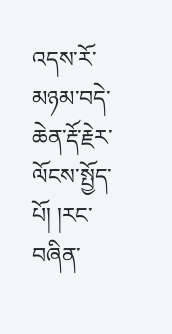འདས་རོ་མཉམ་བདེ་ཆེན་རྡོ་རྗེར་ལོངས་སྤྱོད་པོ། །རང་བཞིན་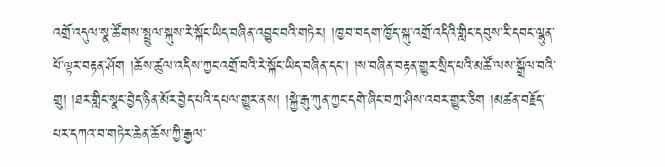འགྲོ་འདུལ་སྣ་ཚོགས་སྤྲུལ་སྐུས་རེ་སྐོང་ཡིད་བཞིན་འབྱུང་བའི་གཏེར། །ཁྱབ་བདག་ཁྱོད་སྐུ་འགྲོ་འདིའི་གླིང་དབུས་རི་དབང་ལྷུན་པོ་ལྟར་བརྟན་ཤོག །ཆོས་ཚུལ་འདིས་ཀྱང་འགྲོ་བའི་རེ་སྐོང་ཡིད་བཞིན་དང་། །ས་བཞིན་བརྟན་གྱུར་སྲིད་པའི་མཚོ་ལས་སྒྲོལ་བའི་གྲུ། །ཐར་གླིང་སྣང་བྱེད་ཉིན་མོར་བྱེད་པའི་དཔལ་གྱུར་ནས། །སྐྱེ་རྒུ་ཀུན་ཀྱང་དགེ་ཞིང་བཀྲ་ཤིས་འབར་གྱུར་ཅིག །མཚན་བརྗོད་པར་དཀའ་བ་གཏེར་ཆེན་ཆོས་ཀྱི་རྒྱལ་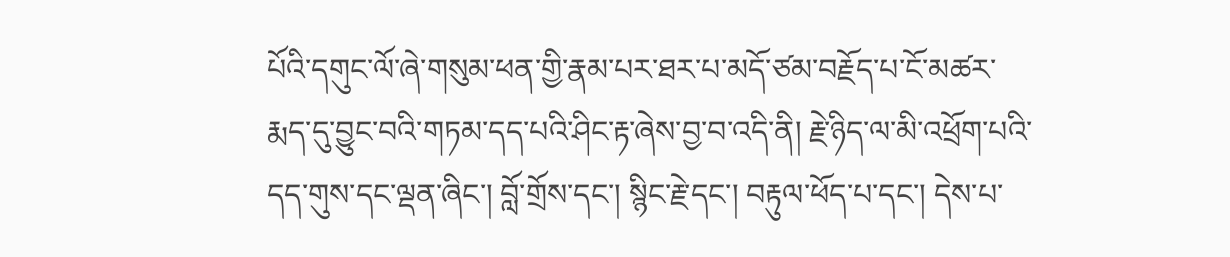པོའི་དགུང་ལོ་ཞེ་གསུམ་ཕན་གྱི་རྣམ་པར་ཐར་པ་མདོ་ཙམ་བརྗོད་པ་ངོ་མཚར་རྨད་དུ་བྱུང་བའི་གཏམ་དད་པའི་ཤིང་རྟ་ཞེས་བྱ་བ་འདི་ནི། རྗེ་ཉིད་ལ་མི་འཕྲོག་པའི་དད་གུས་དང་ལྡན་ཞིང་། བློ་གྲོས་དང་། སྙིང་རྗེ་དང་། བརྟུལ་ཕོད་པ་དང་། དེས་པ་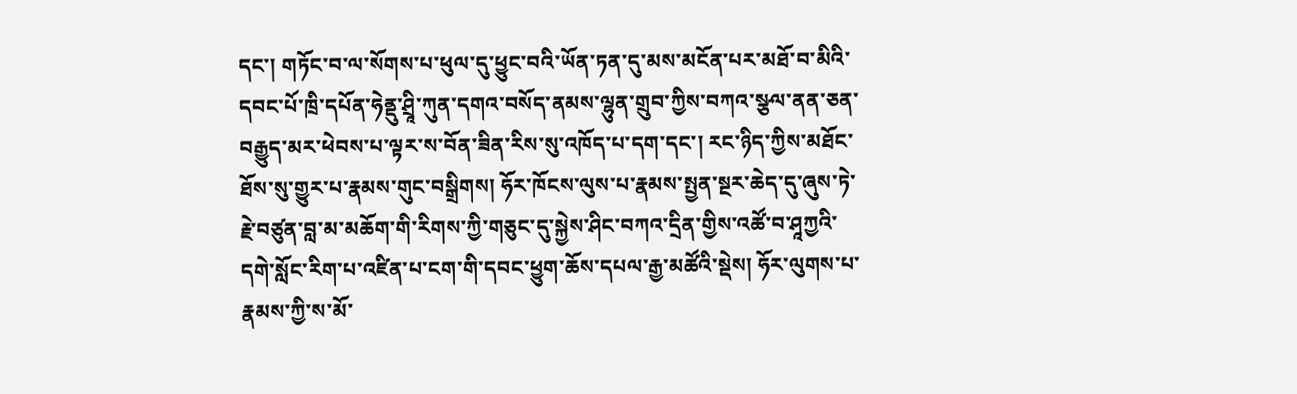དང་། གཏོང་བ་ལ་སོགས་པ་ཕུལ་དུ་ཕྱུང་བའི་ཡོན་ཏན་དུ་མས་མངོན་པར་མཐོ་བ་མིའི་དབང་པོ་ཁྲི་དཔོན་ཧེནྡུ་ཤྲཱི་ཀུན་དགའ་བསོད་ནམས་ལྷུན་གྲུབ་ཀྱིས་བཀའ་སྩལ་ནན་ཅན་བརྒྱུད་མར་ཕེབས་པ་ལྟར་ས་བོན་ཟིན་རིས་སུ་འཁོད་པ་དག་དང་། རང་ཉིད་ཀྱིས་མཐོང་ཐོས་སུ་གྱུར་པ་རྣམས་གུང་བསྒྲིགས། ཧོར་ཁོངས་ལུས་པ་རྣམས་སྤྱན་སྔར་ཆེད་དུ་ཞུས་ཏེ་རྗེ་བཙུན་བླ་མ་མཆོག་གི་རིགས་ཀྱི་གཅུང་དུ་སྐྱེས་ཤིང་བཀའ་དྲིན་གྱིས་འཚོ་བ་ཤཱཀྱའི་དགེ་སློང་རིག་པ་འཛིན་པ་ངག་གི་དབང་ཕྱུག་ཆོས་དཔལ་རྒྱ་མཚོའི་སྡེས། ཧོར་ལུགས་པ་རྣམས་ཀྱི་ས་མོ་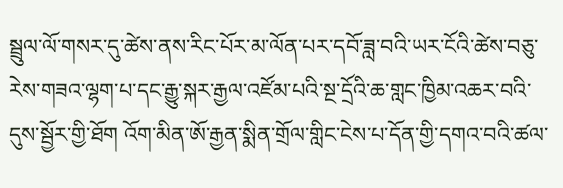སྦྲུལ་ལོ་གསར་དུ་ཚེས་ནས་རིང་པོར་མ་ལོན་པར་དབོ་ཟླ་བའི་ཡར་ངོའི་ཚེས་བཅུ་རེས་གཟའ་ལྷག་པ་དང་རྒྱུ་སྐར་རྒྱལ་འཛོམ་པའི་སྔ་དྲོའི་ཆ་གླང་ཁྱིམ་འཆར་བའི་དུས་སྦྱོར་གྱི་ཐོག འོག་མིན་ཨོ་རྒྱན་སྨིན་གྲོལ་གླིང་ངེས་པ་དོན་གྱི་དགའ་བའི་ཚལ་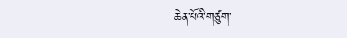ཆེན་པོའི་གཙུག་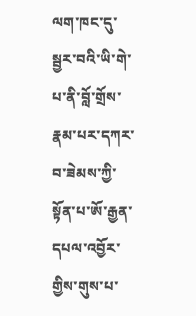ལག་ཁང་དུ་སྦྱར་བའི་ཡི་གེ་པ་ནི་བློ་གྲོས་རྣམ་པར་དཀར་བ་ཟེམས་ཀྱི་སྟོན་པ་ཨོ་རྒྱན་དཔལ་འབྱོར་གྱིས་གུས་པ་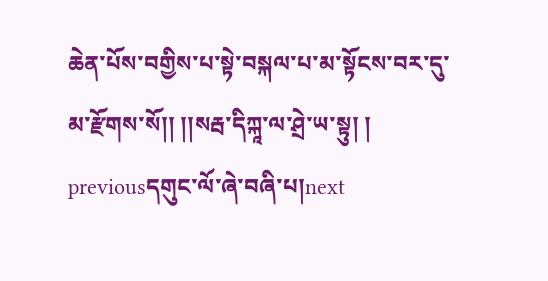ཆེན་པོས་བགྱིས་པ་སྟེ་བསྐལ་པ་མ་སྟོངས་བར་དུ་མ་རྫོགས་སོ།། །།སརྦ་དིཀྐཱ་ལ་ཤྲེ་ཡ་སྟུ། །
previousདགུང་ལོ་ཞེ་བཞི་པ།next